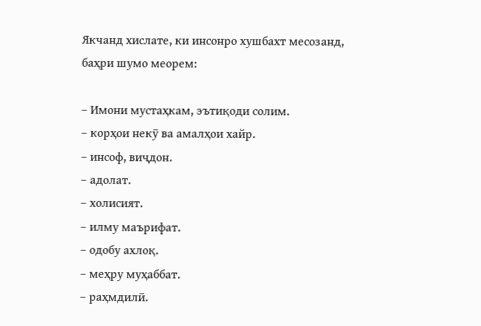Якчанд хислате, ки инсонро хушбахт месозанд, баҳри шумо меорем:

– Имони мустаҳкам, эътиқоди солим.
– корҳои некӯ ва амалҳои хайр.
– инсоф, виҷдон.
– адолат.
– холисият.
– илму маърифат.
– одобу ахлоқ.
– меҳру муҳаббат.
– раҳмдилӣ.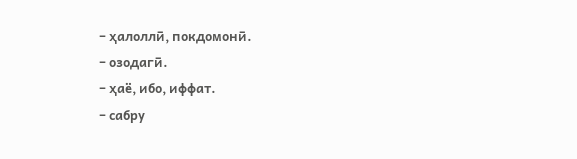– ҳалоллӣ, покдомонӣ.
– озодагӣ.
– ҳаё, ибо, иффат.
– сабру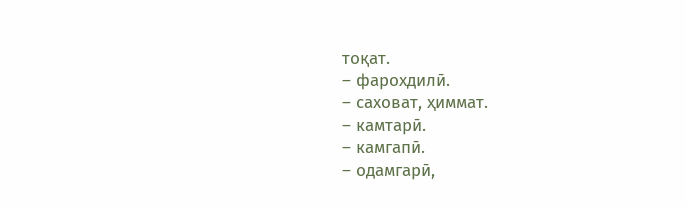тоқат.
– фарохдилӣ.
– саховат, ҳиммат.
– камтарӣ.
– камгапӣ.
– одамгарӣ,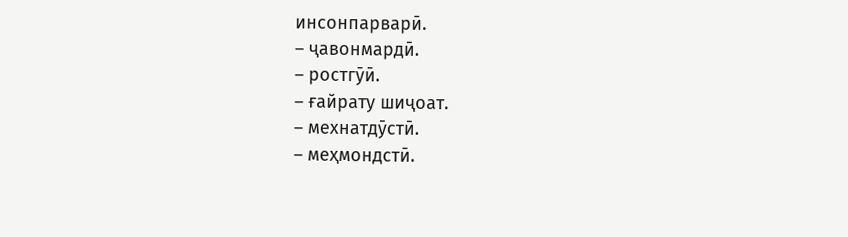инсонпарварӣ.
– ҷавонмардӣ.
– ростгӯӣ.
– ғайрату шиҷоат.
– мехнатдӯстӣ.
– меҳмондстӣ.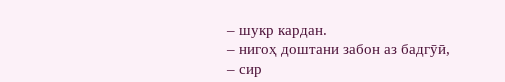– шукр кардан.
– нигоҳ доштани забон аз бадгӯӣ,
– сир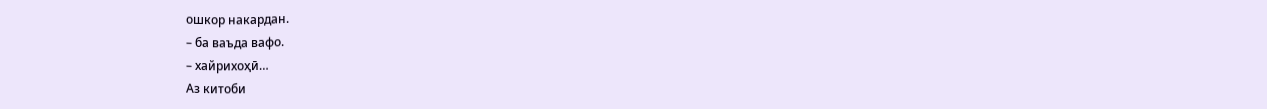ошкор накардан.
– ба ваъда вафо.
– хайрихоҳӣ…
Аз китоби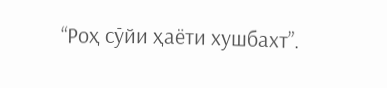“Роҳ сӯйи ҳаёти хушбахт”.